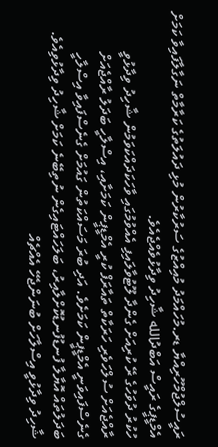ރައީސުލްޖުމްހޫރިއްޔާ ޑރ.މުހައްމަދު މުއިއްޒުގެ ސަރުކާރުން މުޅި ދައުލަތުގެ ކަރާމާތް ނަގާލާފައިވާ ކަމަށް އެމްޑީޕީގެ ރައީސް އަބްދުالله ޝާހިދު ވިދާޅުވެއްޖެއެވެ.
ހުކުރު ދުވަހުގެ ރޭ ކުރިއަށް ގެންދާ ލޫޓުވާލައިފި އެއްވުމުގައި ވާހަކަދައްކަވަމުން ޝާހިދު ވިދާޅުވީ ރާއްޖެއަށް ސުލްހަވެރި ހަރަކާތް ތައާރަފް ކުރީ އެމްޑީޕީން ކަމަށާއި، އިސްލާހީ ބަދަލު ރާއްޖެއަށް ގެނެސްފައިވަނީ އެމްޑީޕީން ކަމަށެވެ. އަދި ބުރަ މަސައްކަތުން ގައުމަށް ގެނެސްފައިވާ އިސްލާހީ ބަދަލުތައް އޮޔާލާ ފުނޑުފުނޑުކޮށްލާއިރު، ބަލަހައްޓައިގެން ނުތިބޭނެ ކަމަށް ޝާހިދު ވިދާޅުވިއެވެ.
ޝާހިދު ވިދާޅުވީ އިސްލާހަށް ބުނަންޖެހޭ އެއްޗެއް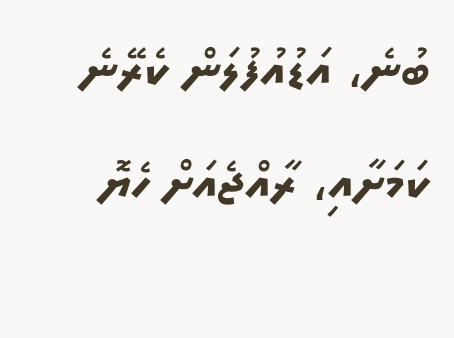ބުނެ، އަޑުއުފުލަން ކެރޭނެ ކަމަށާއި، ރާއްޖެއަށް ހެޔޮ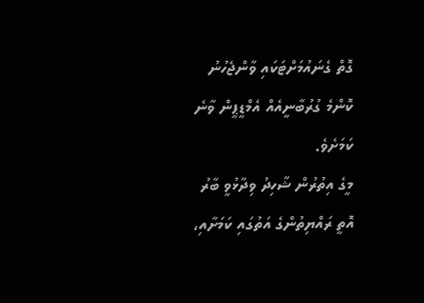ގޮތް ގެނައުމަށްޓަކައި ވާންޖެހުނު ކޮންމެ ގުރުބާނީއެއް އެމްޑީޕީން ވާނެ ކަމަށެވެ.
މީގެ އިތުރުން ޝާހިދު ވިދާޅުވީ ބާރު އޮތީ ރައްޔިތުންގެ އަތުގައި ކަމަށާއި،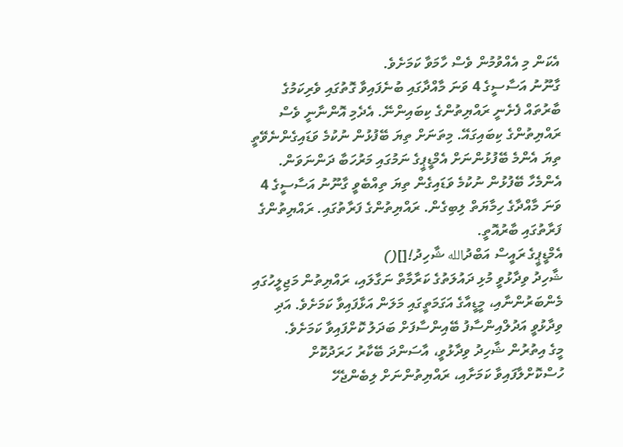އެކަން މި އެއްވުމުން ވެސް ހާމަވާ ކަމަށެވެ.
ގާނޫނު އަސާސީގެ 4 ވަނަ މާއްދާގައި ބުނެފައިވާ ގޮތުގައި ވެރިކަމުގެ ބާރުތައް ފެށެނީ ރައްޔިތުންގެ ކިބައިންނޭ. އެދެމި އޮންނާނީ ވެސް ރައްޔިތުންގެ ކިބައިގައޭ. މިތަނަށް ތިޔަ ބޭފުޅުން ނުކުމެ ވަޑައިގެންނެވޭތީ ތިޔަ އެންމެ ބޭފުޅުންނަށް އެމްޑީޕީގެ ނަމުގައި މަރުހަބާ ދަންނަވަން. އެންމެހާ ބޭފުޅުން ނުކުމެ ވަޑައިގެން ތިޔަ ތިއްބެވީ ގާނޫނު އަސާސީގެ 4 ވަނަ މާއްދާގެ ހިމާޔަތް ލިބިގެން. ރައްޔިތުންގެ ފަރާތުގައި. ރައްޔިތުންގެ ފަރާތުގައި ބާރުއޮތީ.
އެމްޑީޕީގެ ރައީސް އަބްދުالله ޝާހިދު![]()
ޝާހިދު ވިދާޅުވީ މުޅި ދައުލަތުގެ ކަރާމާތް ނަގާލައި، ރައްޔިތުން މަޖިލީހުގައި މެންބަރުންނާއި، މީޑީއާގެ އަގަމަތީގައި މަލަން އަޅާފައިވާ ކަމަށެވެ. އަދި ވިދާޅުވީ އަދުލްއިންސާފު ބޭއިންސާފަށް ބަދަލު ކޮށްފައިވާ ކަމަށެވެ.
މީގެ އިތުރުން ޝާހިދު ވިދާޅުވީ، އާސަންދަ ބޭކާރު ހަރަދުކޮށް ހުސްކޮށްލާފައިވާ ކަމަށާއި، ރައްޔިތުންނަށް ލިބެންޖެހޭ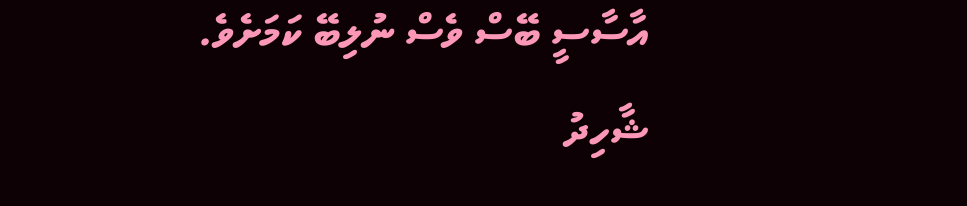އާސާސީ ބޭސް ވެސް ނުލިބޭ ކަމަށެވެ. ޝާހިދު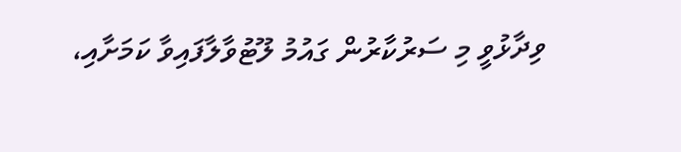ވިދާޅުވީ މި ސަރުކާރުން ގައުމު ލޫޓުވާލާފައިވާ ކަމަށާއި،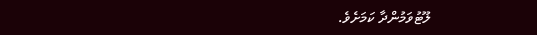ލޫޓުވަމުންދާ ކަމަށެވެ.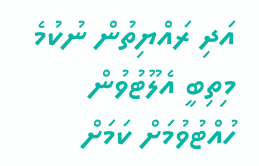އަދި ރައްޔިތުން ނުކުމެ މިތިބީ އެލޫޓުވުން ހުއްޓުވުމަށް ކަމަށް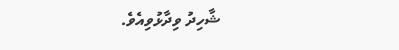ޝާހިދު ވިދާޅުވިއެވެ.